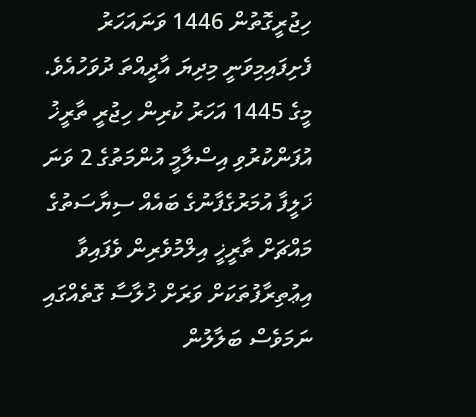ހިޖުރީގޮތުން 1446 ވަނައަހަރު ފެށިފައިމިވަނީ މިދިޔަ އާދީއްތަ ދުވަހުއެވެ. މީގެ 1445 އަހަރު ކުރިން ހިޖުރީ ތާރީޚު އުފަންކުރުވި އިސްލާމީ އުންމަތުގެ 2 ވަނަ ޚަލީފާ އުމަރުގެފާނުގެ ބައެއް ސިޔާސަތުގެ މައްޗަށް ތާރީޚީ އިލްމުވެރިން ވެފައިވާ އިޢުތިރާފުތަކަށް ވަރަށް ޚުލާސާ ގޮތެއްގައި ނަމަވެސް ބަލާލުން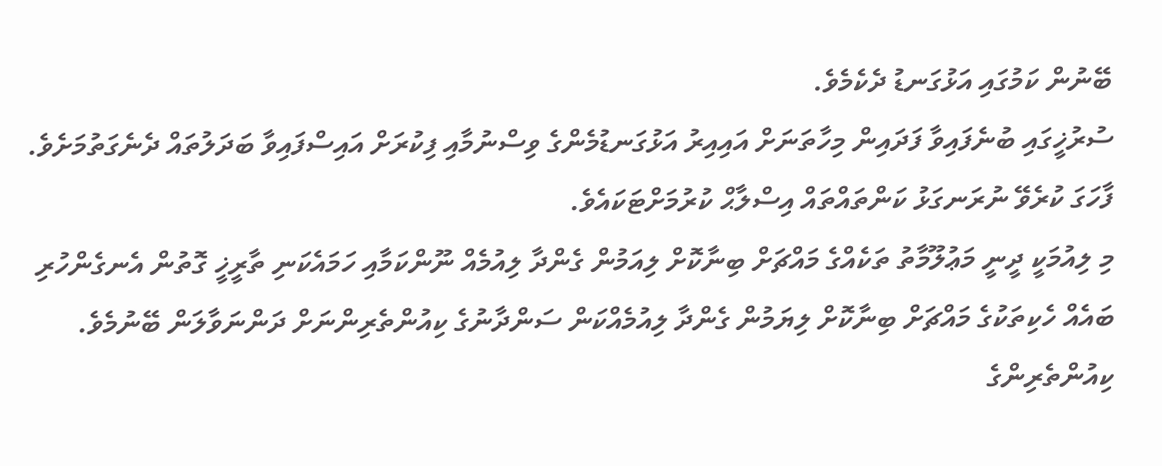ބޭނުން ކަމުގައި އަޅުގަނޑު ދެކެމެވެ.
ސުރުޚީގައި ބުނެފައިވާ ފަދައިން މިހާތަނަށް އައިއިރު އަޅުގަނޑުމެންގެ ވިސްނުމާއި ފިކުރަށް އައިސްފައިވާ ބަދަލުތައް ދެނެގަތުމަށެވެ. ފާހަގަ ކުރެވޭ ނުރަނގަޅު ކަންތައްތައް އިސްލާޙް ކުރުމަށްޓަކައެވެ.
މި ލިއުމަކީ ދީނީ މަޢުލޫމާތު ތަކެއްގެ މައްޗަށް ބިނާކޮށް ލިއަމުން ގެންދާ ލިއުމެއް ނޫންކަމާއި ހަމައެކަނި ތާރީޚީ ގޮތުން އެނގެންހުރި ބައެއް ހެކިތަކުގެ މައްޗަށް ބިނާކޮށް ލިޔަމުން ގެންދާ ލިއުމެއްކަން ސަންދާނުގެ ކިއުންތެރިންނަށް ދަންނަވާލަން ބޭނުމެވެ.
ކިއުންތެރިންގެ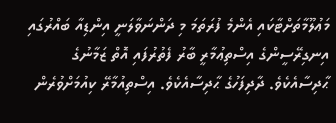މަޢުލޫމާތަށްޓާކައި އެންމެ ފުރަތަމަ މި ދަންނަވާލަނީ އިންޑިއާ ބައްރުގައި އިނގިރޭސީންގެ އިސްތިޢުމާރީ ބާރު ފެތުރުފައި އޮތް ޒަމާނުގެ ޙާދިސާއެކެވެ. ދާދިފަހުގެ ޙާދިސާއެކެވެ. އިސްތިއުމާރޭ ކިއުމަށްވުރެން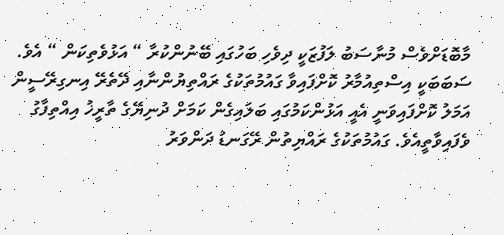މާބޮޑަށްވެސް މުނާސަބު ލަފުޒަކީ ދިވެހި ބަހުގައި ބޭނުންކުރާ “ އަޅުވެތިކަން “ އެވެ.
ސަބަބަކީ އިސްތިއުމާރު ކޮށްފައިވާ ގައުމުތަކުގެ ރައްތިޔުންނާއި ދޭތެރޭ އިނގިރޭސީން އަމަލު ކޮށްފައިވަނީ އެއީ އަޅުންކަމުގައި ބަލައިގެން ކަމަށް ދުނިޔޭގެ ތާރީޚު އިއްތިފާގު ވެފައިވާތީއެވެ. ގައުމުތަކުގެ ރައްޔިތުން ރޭގަނޑު ދަންވަރު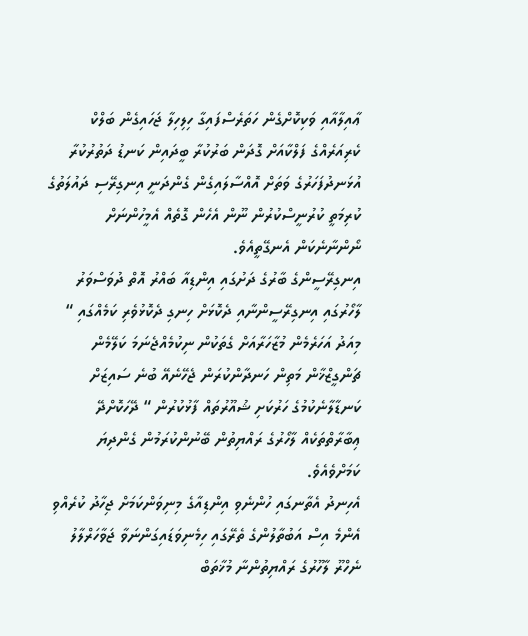ޢާއިލާއާއި ވަކިކޮށްގެން ހަތަރެސްފައިގާ ހިލިހިލާ ޖަހައިގެން ބަލްކް ކެރިއަރެއްގެ ފަލްކާއަށް ގޮދަން ބަރުކުރާ ބީދައިން ކަނޑު ދަތުރުކުރާ އުޅަނދުފަހަރުގެ ވަތަށް އޮއްސާލައިގެން ގެންދަނީ އިނގިރޭސި ދައުލަތުގެ ކުރިމަތީ ކުރުނީސްކުރުން ނޫން އެހެން ގޮތެއް އެމީހުންނަށް ނޯންނާނެކަން އެނގޭތީއެވެ.
އިނގިރޭސީންގެ ބާރުގެ ދަށުގައި އިންޑިއާ ބައްރު އޮތް ދުވަސްވަރު ލާހޯރުގައި އިނގިރޭސީންނާއި ދެކޮޅަށް ހިނގި ދެކޮޅުވެރި ކަމެއްގައި “ މިއަދު އަހަރެމެން މުޒާހަރާއަށް ގެތަކުން ނިކުމެއްޖެނަމަ ކަލޭމެން ޗަންގީޒްޚާން މަތިން ހަނދާންކުރަން ޖެހޭނެއޭ ބުނެ ސައިޒަށް ކަނޑާލާނެކުމުގެ ހަރުކަށި ޝުއޫރުތައް ފާޅުކުރުން “ ދޭހަކޮށްދޭ ޢިބާރާތްތަކެއް ލާހޯރުގެ ރައްޔިތުން ބޭނުންކުރަމުން ގެންދިޔަ ކަމަށްވެއެވެ.
އެހިނދު އެތާނގައި ހުންނެވި އިންޑިއާގެ މިނިވަންކަމަށް ޖިހާދު ކުރެއްވި އެންމެ އިސް އަބުތާލުންގެ ތެރޭގައި ހިމެނިވަޑައިގަންނަވާ ޖަވާހަރްލާލު ނެހްރޫ ލާހޫރުގެ ރައްޔިތުންނާ މުޚާތަބް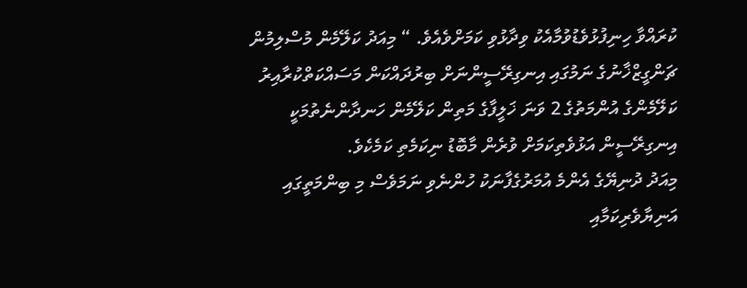ކުރައްވާ ހިނިފުޅުވެޑުވުމާއެކު ވިދާޅުވި ކަމަށްވެއެވެ. “ މިއަދު ކަލޭމެން މުސްލިމުން ޗަންގީޒްޚާނުގެ ނަމުގައި އިނގިރޭސީންނަށް ބިރުދައްކަން މަސައްކަތްކުރާއިރު ކަލޭމެންގެ އުންމަތުގެ 2 ވަނަ ޚަލީފާގެ މަތިން ކަލޭމެން ހަނދާންނެތުމަކީ އިނގިރޭސީން އަޅުވެތިކަމަށް ވުރެން މާބޮޑު ނިކަމެތި ކަމެކެވެ.
މިއަދު ދުނިޔޭގެ އެންމެ އުމަރުގެފާނަކު ހުންނެވި ނަމަވެސް މި ބިންމަތީގައި އަނިޔާވެރިކަމާއި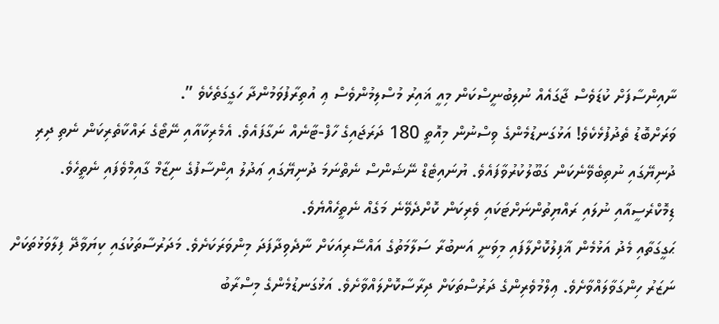ނާއިންސާފަށް ކުޑަވެސް ޖާގައެއް ނުލިބުނީސްކަން މިއީ ޣައިރު މުސްލިމުންވެސް ޢި އުތިރާފުވަމުންދާ ހަގީގަތެކެވެ ”.
ވަރަށްބޮޑު ތެދުފުޅެކެވެ! އަޅުގަނޑުމެންގެ ވިސްނުން މިއޮތީ 180 ދަރަޖައިގެ ހާފް-ޓާނެއް ނަގާފައެވެ. އެމެރިކާއާއި ނޭޓޯގެ ރައްކާތެރިކަން ނެތި ދިރި ދުނިޔޭގައި ނުތިބެވޭނެކަން ގަބޫލުކުރުވާފައެވެ. ޔުނައިޓެޑް ނޭޝަންސް ނެތްނަމަ ދުނިޔޭގައި ޢަދުލު އިންސާފުގެ ނިޒާމް ގާއިމްވެފައި ނެތީހެވެ. ޑިމޮކްރެސީއާއި ނުލައި ރައްޔިތުންނަށްޓަކައި ވެރިކަން ކޮށްދެވޭނެ މަގެއް ނެތީހެއްޔެވެ.
ޙަގީގަތާއި މެދު އަޅުމެން ޣާފިލުކޮށްލާފައި މިވަނީ އަނބުރާ ސަލާމަތުގެ އައްސޭރިއަކަށް ނާދެވިދާފަދަ މިންވަރަކަށެވެ. މަދަރުސާތަކުގައި ކިޔަވާދޭ ފިލާވަޅުތަކަށް ނަޒަރު ހިންގަވާލައްވާށެވެ. ޢިލްމުވެރިންގެ ދަރުސްތަކަށް ދިރާސާކޮށްލައްވާށެވެ. އަޅުގަނޑުމެންގެ މިސްރާބު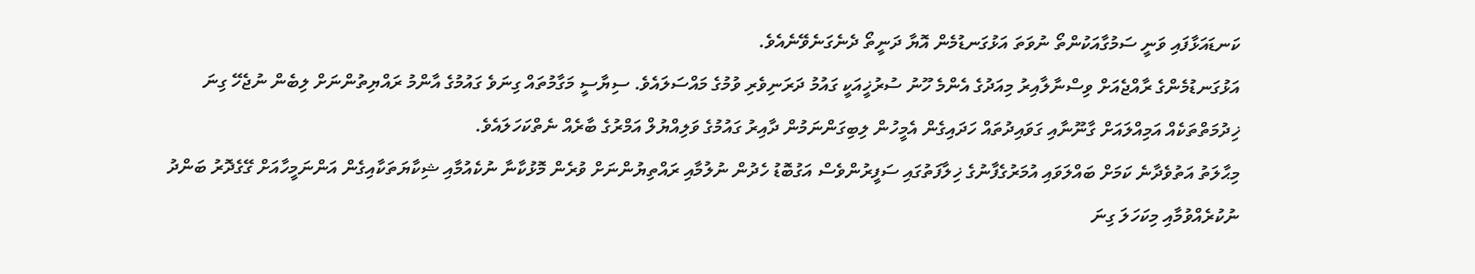ކަނޑައަޅާފައި ވަނީ ސަމުގާއަކުންތޯ ނުވަތަ އަޅުގަނޑުމެން އޮޔާ ދަނީތޯ ދެނެގަނެވޭނެއެވެ.
އަޅުގަނޑުމެންގެ ރާއްޖެއަށް ވިސްނާލާއިރު މިއަދުގެ އެންމެ ހޫނު ސުރުޚީއަކީ ގައުމު ދަރަނިވެރި ވުމުގެ މައްސަލައެވެ. ސިޔާސީ މަގާމުތައް ގިނަވެ ގައުމުގެ އާންމު ރައްޔިތުންނަށް ލިބެން ނުޖެހޭ ގިނަ ޚިދުމަތްތަކެއް އަމިއްލައަށް ގާނޫނާއި ގަވައިދުތައް ހަދައިގެން އެމީހުން ލިބިގަންނަމުން ދާއިރު ގައުމުގެ ވަލިއްޔުލް އަމްރުގެ ބާރެއް ނެތްކަހަލައެވެ.
މިޙާލަތު އަތުވެދާނެ ކަމަށް ބައްލަވައި އުމަރުގެފާނުގެ ޚިލާފަތުގައި ސަފީރުންވެސް އަގުބޮޑު ހެދުން ނުލުމާއި ރައްތިޔުންނަށް ވުރެން މޮޅުކާނާ ނުކެއުމާއި ޝިކާޔަތަކާއިގެން އަންނަމީހާއަށް ގޭގެދޮރު ބަންދު ނުކުރެއްވުމާއި މިކަހަލަ ގިނަ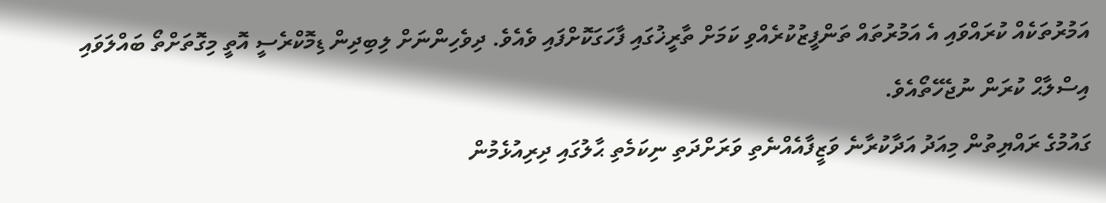އަމުރުތަކެއް ކުރައްވައި އެ އަމުރުތައް ތަންފީޒުކުރެއްވި ކަމަށް ތާރީޚުގައި ފާހަގަކޮށްފައި ވެއެވެ. ދިވެހިންނަށް ލިބިދިން ޑިމޮކްރެސީ އޮތީ މިގޮތަށްތޯ ބައްލަވައި އިސްލާޙް ކުރަން ނުޖެހޭތޯއެވެ.
ގައުމުގެ ރައްޔިތުން މިއަދު އަދާކުރާނެ ވަޒީފާއެއްނެތި ވަރަށްދަތި ނިކަމެތި ޙާލުގައި ދިރިއުޅެމުން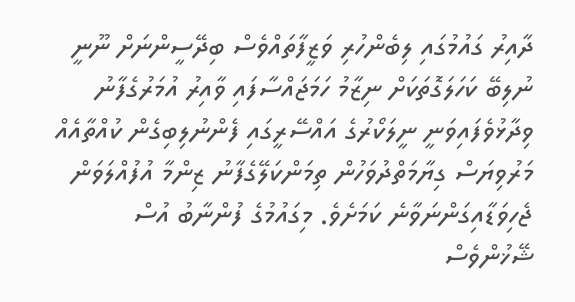ދާއިރު ގައުމުގައި ލިބެންހުރި ވަޒީފާތައްވެސް ބިދޭސީންނަށް ނޫނީ ނުލިބޭ ކަހަލަގޮތަކަށް ނިޒާމު ހަމަޖައްސާފައި ވާއިރު އުމަރުގެފާނު ވިދާޅުވެފައިވަނީ ނީލަކޯރުގެ އައްސޭރީގައި ފެންނުލިބިގެން ކުއްތާއެއް މަރުވިޔަސް ގިޔާމަތްދުވަހުން ތިމަންކަލޭގެފާނު ޒިންމާ އުފުއްލަވަން ޖެހިވަޑާއިގަންނަވާނެ ކަމަށެވެ. މިގައުމުގެ ފުންނާބު އުސް ޝޭޚުންވެސް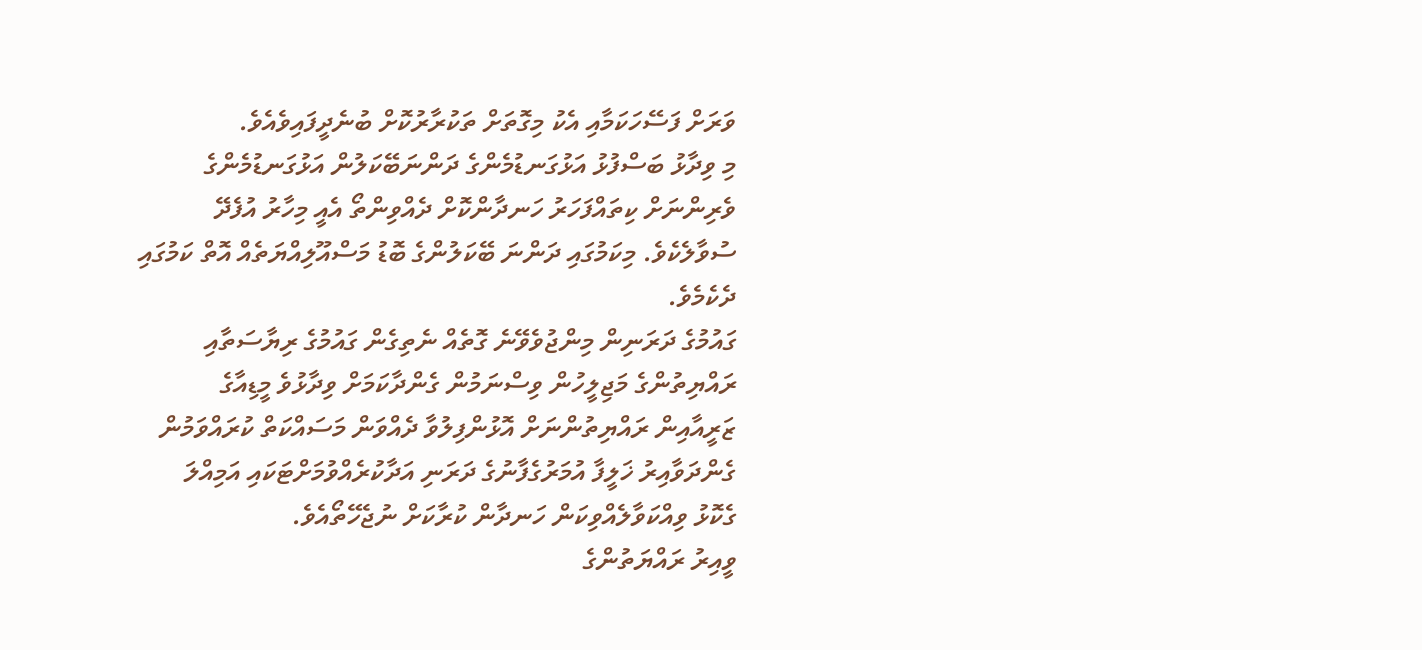ވަރަށް ފަސޭހަކަމާއި އެކު މިގޮތަށް ތަކުރާރުކޮށް ބުނެދީފައިވެއެވެ.
މި ވިދާޅު ބަސްފުޅު އަޅުގަނޑުމެންގެ ދަންނަބޭކަލުން އަޅުގަނޑުމެންގެ ވެރިންނަށް ކިތައްފަހަރު ހަނދާންކޮށް ދެއްވިންތޯ އެއީ މިހާރު އުފެދޭ ސުވާލެކެވެ. މިކަމުގައި ދަންނަ ބޭކަލުންގެ ބޮޑު މަސްއޫލިއްޔަތެއް އޮތް ކަމުގައި ދެކެމެވެ.
ގައުމުގެ ދަރަނިން މިންޖުވެވޭނެ ގޮތެއް ނެތިގެން ގައުމުގެ ރިޔާސަތާއި ރައްޔިތުންގެ މަޖިލީހުން ވިސްނަމުން ގެންދާކަމަށް ވިދާޅުވެ މީޑިއާގެ ޒަރީއާއިން ރައްޔިތުންނަށް އޮޅުންފިލުވާ ދެއްވަން މަސައްކަތް ކުރައްވަމުން ގެންދަވާއިރު ޚަލީފާ އުމަރުގެފާނުގެ ދަރަނި އަދާކުރެއްވުމަށްޓަކައި އަމިއްލަ ގެކޮޅު ވިއްކަވާލެއްވިކަން ހަނދާން ކުރާކަށް ނުޖެހޭތޯއެވެ.
ވީއިރު ރައްޔަތުންގެ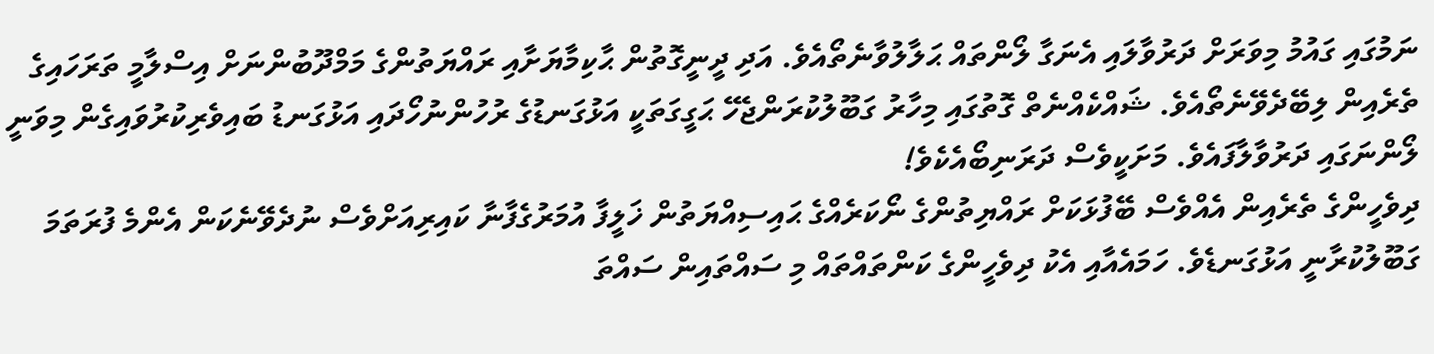ނަމުގައި ގައުމު މިވަރަށް ދަރުވާލައި އެނަގާ ލޯންތައް ޙަލާލުވާނެތޯއެވެ. އަދި ދީނީގޮތުން ޙާކިމާޔަށާއި ރައްޔަތުންގެ މަމްދޫބުންނަށް އިސްލާމީ ތަރަހައިގެ ތެރެއިން ލިބޭދެވޭނެތޯއެވެ. ޝައްކެއްނެތް ގޮތުގައި މިހާރު ގަބޫލުކުރަންޖެހޭ ޙަގީގަތަކީ އަޅުގަނޑުގެ ރުހުންނުހޯދައި އަޅުގަނޑު ބައިވެރިކުރުވައިގެން މިވަނީ ލޯންނަގައި ދަރުވާލާފައެވެ. މަށަކީވެސް ދަރަނިބޯއެކެވެ!
ދިވެހީންގެ ތެރެއިން އެއްވެސް ބޭފުޅަކަށް ރައްޔިތުންގެ ނޯކަރެއްގެ ޙައިސިއްޔަތުން ޚަލީފާ އުމަރުގެފާނާ ކައިރިއަށްވެސް ނުދެވޭނެކަން އެންމެ ފުރަތަމަ ގަބޫލުކުރާނީ އަޅުގަނޑެވެ. ހަމައެއާއި އެކު ދިވެހީންގެ ކަންތައްތައް މި ސައްތައިން ސައްތަ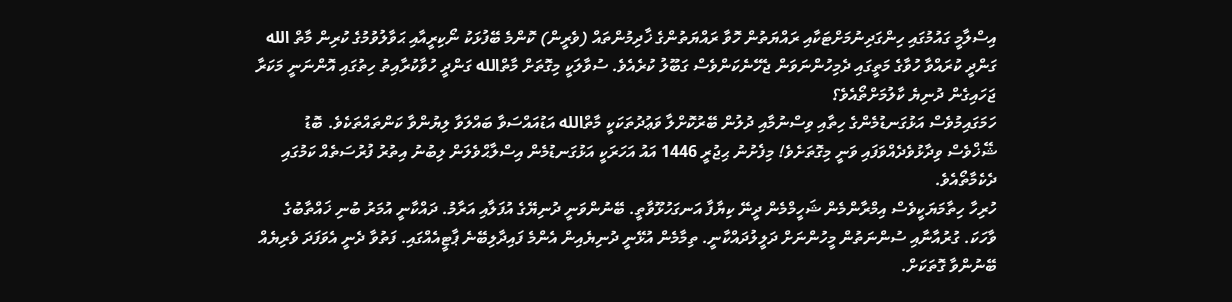އިސްލާމީ ގައުމުގައި ހިންގަދިނުމަށްޓަކާއި ރައްޔަތުން ހޮވާ ރައްޔަތުންގެ ޚާދިމުންތައް (ވެރީން) ކޮންމެ ބޭފުޅަކު ނޯކިރީއާއި ޙަވާލުވުމުގެ ކުރިން މާތް الله ގަންދީ ކުރައްވާ ހުވާގެ މަތީގައި ދެމިހުންނަވަން ޖެހޭނެކަންވެސް ގަބޫލު ކުރެއެވެ. ސުވާލަކީ މިގޮތަށް މާތްالله ގަންދީ ހުވާކުރާއިތު ހިތުގައި އޮންނަނީ މަކަރާ ޖަހައިގެން ދުނިޔެ ކާލުމަށްތޯއެވެ؟
ހަމަގައިމުވެސް އަޅުގަނޑުމެންގެ ހިތާއި ވިސްނުމާއި ދުލުން ބޭރުކޮށްލާ ވަޢުދުތަކަކީ މާތްالله އަޑުއައްސަވާ ބައްލަވާ ލިޔުންވާ ކަންތައްތަކެވެ. ބޮޑު ޝޭޚްވެސް ވިދާޅުވެދެއްވަފައި ވަނީ މިގޮތަށެވެ! މިފެށުނު ޙިޖުރީ 1446 އައު އަހަރަކީ އަޅުގަނޑުމެން އިސްލާޙްވެލަން ލިބުނު އިތުރު ފުރުސަތެއް ކަމުގައި ދެކެމާތޯއެވެ.
ހުރިހާ ހިތާމަޔަކީވެސް އިމްރާންމެން ޝަހީމްމެން ދީނޭ ކިޔާފާ އަނގަހުޅޫވާތީ. ބޭނުންވަނީ ދުނިޔޭގެ އުފަލާއި އަރާމު. ދައްކާނީ އުމަރު ބުނި ޚައްތާބުގެ ވާހަކަ. ގުރުއާނާއި ސުންނަތުން މީހުންނަށް ދަލީލުދައްކާނީ. ތިމާމެން އުޅޭނީ ދުނިޔެއިން އެންމެ ފައިދާލިބޭނެ ޕާޓީއެއްގައި. ފަތުވާ ދެނީ އެވަފަދަ ވެރިޔެއް ބޭނުންވާ ގޮތަކަށް.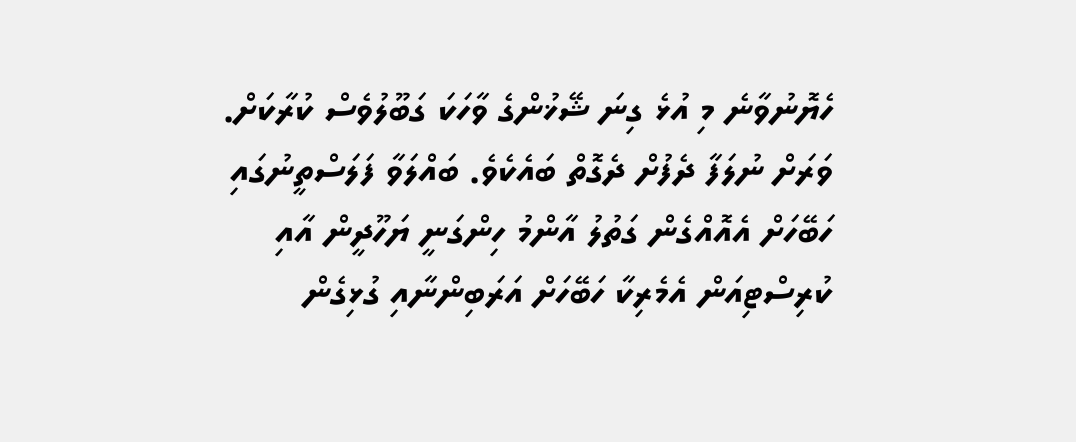ހެޔޮނުވާނެ މި އުޅެ ގިނަ ޝޭޚުންގެ ވާހަކަ ގަބޫލުވެސް ކުރާކަށް. ވަރަށް ނުލަފާ ދެފުށް ދެގޮތް ބައެކެވެ. ބައްލަވާ ފަލަސްތީނުގައި ހަބޭހަށް އެއޮއްގެން ގަތުލު އާންމު ހިންގަނީ ޔަހޫދީން އާއި ކުރިސްޓިއަން އެމެރިކާ ހަބޭހަށް އަރަބިންނާއި ގުޅިގެން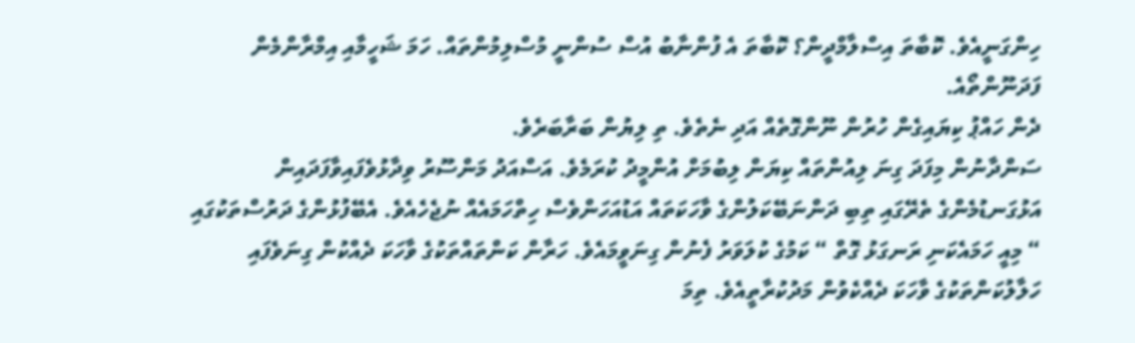ހިންގަނީއެވެ. ކޮބާތަ އިސްލާމްދީން؟ ކޮބާތަ އެ ފުންނާބު އުސް ސުންނީ މުސްލިމުންތައް. ހަމަ ޝަހީމާއި އިމްރާންމެން ފަދަނޫންތޯއެ.
ދެން ހައްޕު ކިޔައިގެން ހުރުން ނޫންގޮތެއް އަދި ނެތެވެ. ތި ލިޔުން ބަރާބަރެވެ.
ސަންދާނުން މިފަދަ ގިނަ ލިއުންތައް ކިޔަން ލިބުމަށް އުންމީދު ކުރަމެވެ. އަސްއަދު މަންސޫރު ވިދާޅުވެފައިވާފަދައިން އަޅުގަނޑުމެންގެ ތެރޭގައި ތިބި ދަންނަބޭކަލުންގެ ވާހަކަތައް އަޑުއަހަންވެސް ހިތްހަމައެއް ނުޖެހެއެވެ. އެބޭފުޅުންގެ ދަރުސްތަކުގައި “ މިއީ ހަމައެކަނި ރަނގަޅު ގޮތް “ ކަމުގެ ކުލަވަރު ފެނުން ގިނަވީމައެވެ. ހަރާން ކަންތައްތަކުގެ ވާހަކަ ދެއްކުން ގިނަވެފައި ހަލާލުކަންތަކުގެ ވާހަކަ ދެއްކެވުން މަދުކުރާތީއެވެ. ތިމަ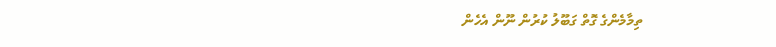ތިމާމެންގެ ގޮތް ގަބޫލު ކުރުން ނޫން އެހެން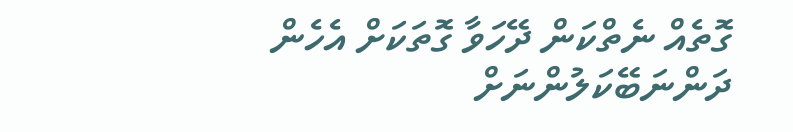ގޮތެއް ނެތްކަން ދޭހަވާ ގޮތަކަށް އެހެން ދަންނަބޭކަލުންނަށް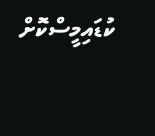ކުޑައިމީސްކޮށް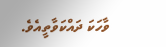ވާހަކަ ދައްކަވާތީއެވެ.